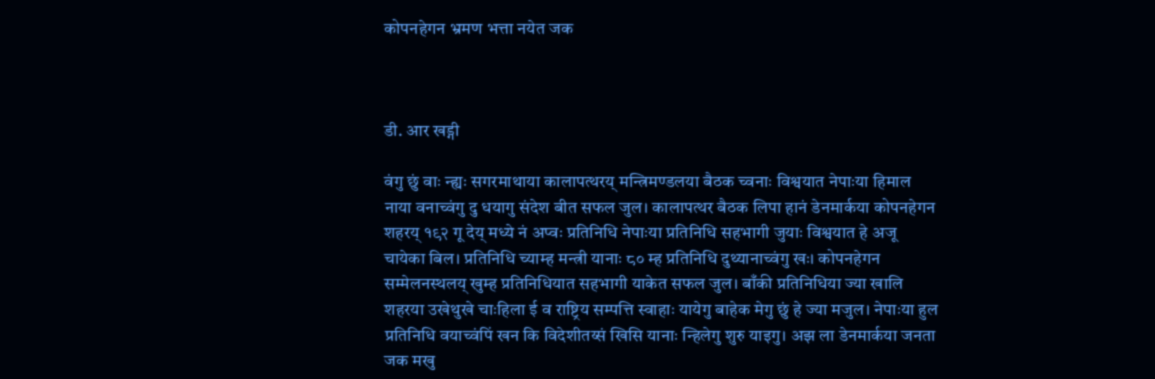कोपनहेगन भ्रमण भत्ता नयेत जक



डी. आर खड्गी

वंगु छुं वाः न्ह्यः सगरमाथाया कालापत्थरय् मन्त्रिमण्डलया बैठक च्वनाः विश्वयात नेपाःया हिमाल नाया वनाच्वंगु दु धयागु संदेश बीत सफल जुल। कालापत्थर बैठक लिपा हानं डेनमार्कया कोपनहेगन शहरय् १९२ गू देय् मध्ये नं अप्वः प्रतिनिधि नेपाःया प्रतिनिधि सहभागी जुयाः विश्वयात हे अजू चायेका बिल। प्रतिनिधि च्याम्ह मन्त्री यानाः ८० म्ह प्रतिनिधि दुथ्यानाच्वंगु खः। कोपनहेगन सम्मेलनस्थलय् खुम्ह प्रतिनिधियात सहभागी याकेत सफल जुल। बाँकी प्रतिनिधिया ज्या खालि शहरया उखेथुखे चाःहिला ई व राष्ट्रिय सम्पत्ति स्वाहाः यायेगु बाहेक मेगु छुं हे ज्या मजुल। नेपाःया हुल प्रतिनिधि वयाच्वंपिं खन कि विदेशीतय्सं खिसि यानाः न्हिलेगु शुरु याइगु। अझ ला डेनमार्कया जनता जक मखु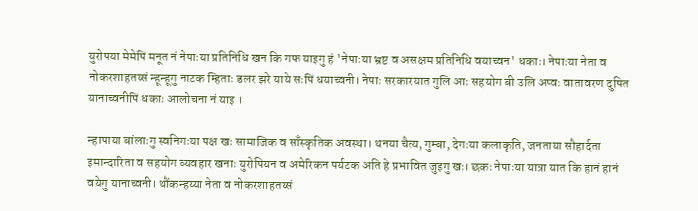युरोपया मेमेपिं मनूत नं नेपाःया प्रतिनिधि खन कि गफ याइगु हं 'नेपाःया भ्रष्ट व असक्षम प्रतिनिधि वयाच्वन' धकाः। नेपाःया नेता व नोकरशाहतय्सं न्हून्हूगु नाटक म्हिताः डलर झरे याये सःपिं धयाच्वनी। नेपाः सरकारयात गुलि आः सहयोग बी उलि अप्वः वातावरण दुषित यानाच्वनीपिं धकाः आलोचना नं याइ ।

न्हापाया बांलाःगु स्वनिगःया पक्ष खः सामाजिक व साँस्कृतिक अवस्था। थनया चैत्य, गुम्बा, देगःया कलाकृति, जनताया सौहार्दता इमान्दारिता व सहयोग व्यवहार खनाः युरोपियन व अमेरिकन पर्यटक अति हे प्रभावित जुइगु खः। छकः नेपाःया यात्रा यात कि हानं हानं वयेगु यानाच्वनी। थौंकन्हय्या नेता व नोकरशाहतय्सं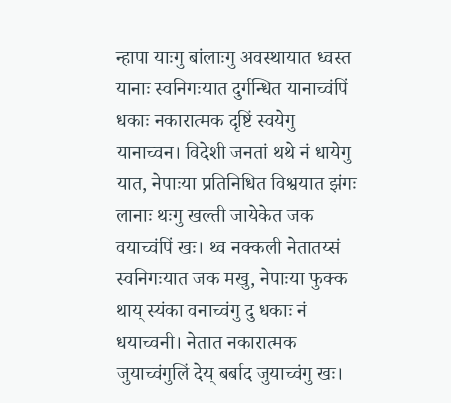न्हापा याःगु बांलाःगु अवस्थायात ध्वस्त यानाः स्वनिगःयात दुर्गन्धित यानाच्वंपिं धकाः नकारात्मक दृष्टिं स्वयेगु यानाच्वन। विदेशी जनतां थथे नं धायेगु यात, नेपाःया प्रतिनिधित विश्वयात झंगः लानाः थःगु खल्ती जायेकेत जक वयाच्वंपिं खः। थ्व नक्कली नेतातय्सं स्वनिगःयात जक मखु, नेपाःया फुक्क थाय् स्यंका वनाच्वंगु दु धकाः नं धयाच्वनी। नेतात नकारात्मक जुयाच्वंगुलिं देय् बर्बाद जुयाच्वंगु खः।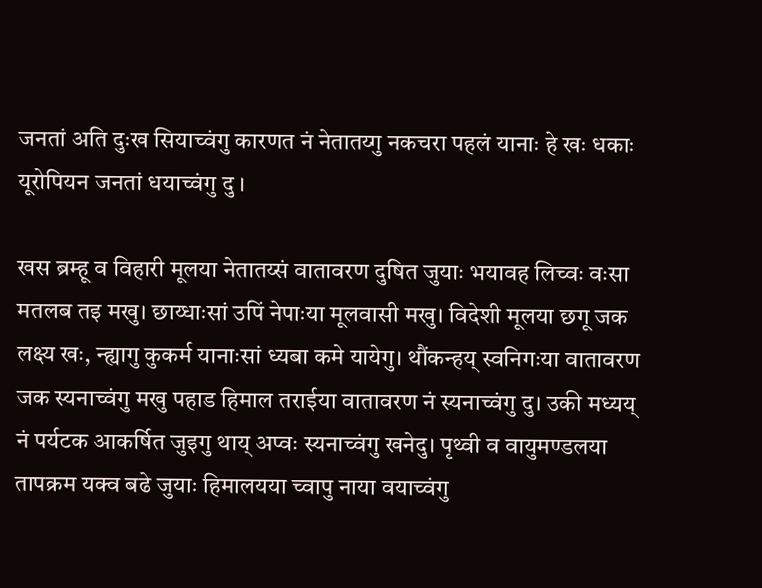जनतां अति दुःख सियाच्वंगु कारणत नं नेतातय्गु नकचरा पहलं यानाः हे खः धकाः यूरोपियन जनतां धयाच्वंगु दु ।

खस ब्रम्हू व विहारी मूलया नेतातय्सं वातावरण दुषित जुयाः भयावह लिच्वः वःसा मतलब तइ मखु। छाय्धाःसां उपिं नेपाःया मूलवासी मखु। विदेशी मूलया छगू जक लक्ष्य खः, न्ह्यागु कुकर्म यानाःसां ध्यबा कमे यायेगु। थौंकन्हय् स्वनिगःया वातावरण जक स्यनाच्वंगु मखु पहाड हिमाल तराईया वातावरण नं स्यनाच्वंगु दु। उकी मध्यय् नं पर्यटक आकर्षित जुइगु थाय् अप्वः स्यनाच्वंगु खनेदु। पृथ्वी व वायुमण्डलया तापक्रम यक्व बढे जुयाः हिमालयया च्वापु नाया वयाच्वंगु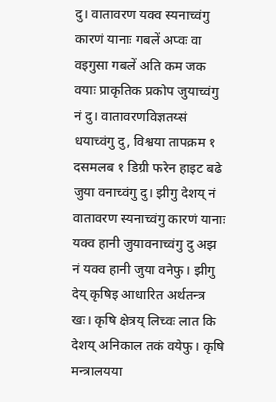दु। वातावरण यक्व स्यनाच्वंगु कारणं यानाः गबलें अप्वः वा वइगुसा गबलें अति कम जक वयाः प्राकृतिक प्रकोप जुयाच्वंगु नं दु। वातावरणविज्ञतय्सं धयाच्वंगु दु, विश्वया तापक्रम १ दसमलब १ डिग्री फरेन हाइट बढे जुया वनाच्वंगु दु। झीगु देशय् नं वातावरण स्यनाच्वंगु कारणं यानाः यक्व हानी जुयावनाच्वंगु दु अझ नं यक्व हानी जुया वनेफु। झीगु देय् कृषिइ आधारित अर्थतन्त्र खः। कृषि क्षेत्रय् लिच्वः लात कि देशय् अनिकाल तकं वयेफु। कृषि मन्त्रालयया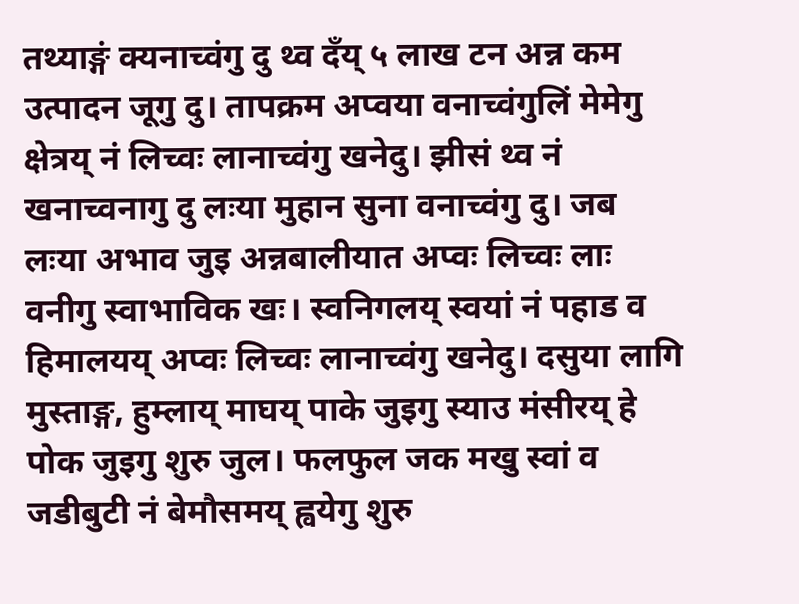तथ्याङ्गं क्यनाच्वंगु दु थ्व दँय् ५ लाख टन अन्न कम उत्पादन जूगु दु। तापक्रम अप्वया वनाच्वंगुलिं मेमेगु क्षेत्रय् नं लिच्वः लानाच्वंगु खनेदु। झीसं थ्व नं खनाच्वनागु दु लःया मुहान सुना वनाच्वंगु दु। जब लःया अभाव जुइ अन्नबालीयात अप्वः लिच्वः लाः वनीगु स्वाभाविक खः। स्वनिगलय् स्वयां नं पहाड व हिमालयय् अप्वः लिच्वः लानाच्वंगु खनेदु। दसुया लागि मुस्ताङ्ग, हुम्लाय् माघय् पाके जुइगु स्याउ मंसीरय् हे पोक जुइगु शुरु जुल। फलफुल जक मखु स्वां व जडीबुटी नं बेमौसमय् ह्वयेगु शुरु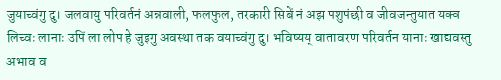जुयाच्वंगु दु। जलवायु परिवर्तनं अन्नवाली, फलफुल, तरकारी सिबें नं अझ पशुपंछी व जीवजन्तुयात यक्व लिच्वः लानाः उपिं ला लोप हे जुइगु अवस्था तक वयाच्वंगु दु। भविष्यय् वातावरण परिवर्तन यानाः खाद्यवस्तु अभाव व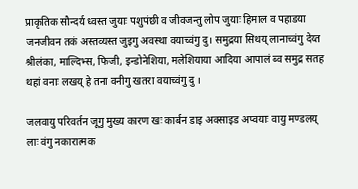प्राकृतिक सौन्दर्य ध्वस्त जुयाः पशुपंछी व जीवजन्तु लोप जुयाः हिमाल व पहाडया जनजीवन तकं अस्तव्यस्त जुइगु अवस्था वयाच्वंगु दु। समुद्रया सिथय् लानाच्वंगु देय्त श्रीलंका, माल्दिभ्स, फिजी, इन्डोनेशिया, मलेशियाया आदिया आपालं ब्व समुद्र सतह थहां वनाः लखय् हे तना वनीगु खतरा वयाच्वंगु दु ।

जलवायु परिवर्तन जूगु मुख्य कारण खः कार्बन डाइ अक्साइड अप्वयाः वायु मण्डलय् लाः वंगु नकारात्मक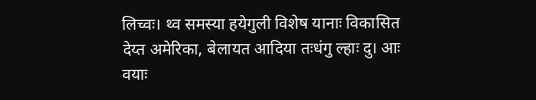लिच्वः। थ्व समस्या हयेगुली विशेष यानाः विकासित देय्त अमेरिका, बेलायत आदिया तःधंगु ल्हाः दु। आः वयाः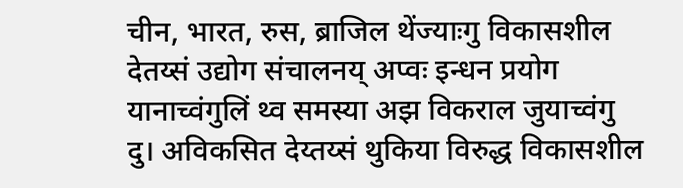चीन, भारत, रुस, ब्राजिल थेंज्याःगु विकासशील देतय्सं उद्योग संचालनय् अप्वः इन्धन प्रयोग यानाच्वंगुलिं थ्व समस्या अझ विकराल जुयाच्वंगु दु। अविकसित देय्तय्सं थुकिया विरुद्ध विकासशील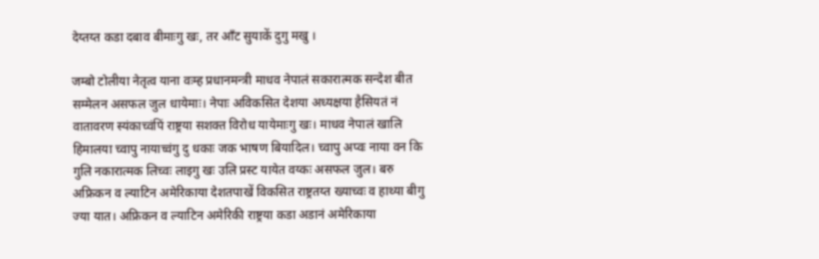देय्तय्त कडा दबाव बीमाःगु खः, तर आँट सुयाकें दुगु मखु ।

जम्बो टोलीया नेतृत्व याना वःम्ह प्रधानमन्त्री माधव नेपालं सकारात्मक सन्देश बीत सम्मेलन असफल जुल धायेमाः। नेपाः अविकसित देशया अध्यक्षया हैसियतं नं वातावरण स्यंकाच्वंपिं राष्ट्रया सशक्त विरोध यायेमाःगु खः। माधव नेपालं खालि हिमालया च्वापु नायाच्वंगु दु धकाः जक भाषण बियादिल। च्वापु अप्वः नाया वन कि गुलि नकारात्मक लिच्वः लाइगु खः उलि प्रस्ट यायेत वय्कः असफल जुल। बरु अफ्रिकन व ल्याटिन अमेरिकाया देशतपाखें विकसित राष्ट्रतय्त ख्याच्वः व हाथ्या बीगु ज्या यात। अफ्रिकन व ल्याटिन अमेरिकी राष्ट्रया कडा अडानं अमेरिकाया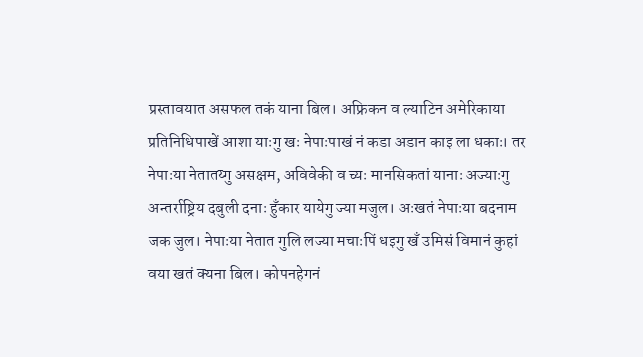प्रस्तावयात असफल तकं याना बिल। अफ्रिकन व ल्याटिन अमेरिकाया प्रतिनिधिपाखें आशा याःगु खः नेपाःपाखं नं कडा अडान काइ ला धकाः। तर नेपाःया नेतातय्गु असक्षम, अविवेकी व च्यः मानसिकतां यानाः अज्याःगु अन्तर्राष्ट्रिय दबुली दनाः हुँकार यायेगु ज्या मजुल। अःखतं नेपाःया बदनाम जक जुल। नेपाःया नेतात गुलि लज्या मचाःपिं धइगु खँ उमिसं विमानं कुहां वया खतं क्यना बिल। कोपनहेगनं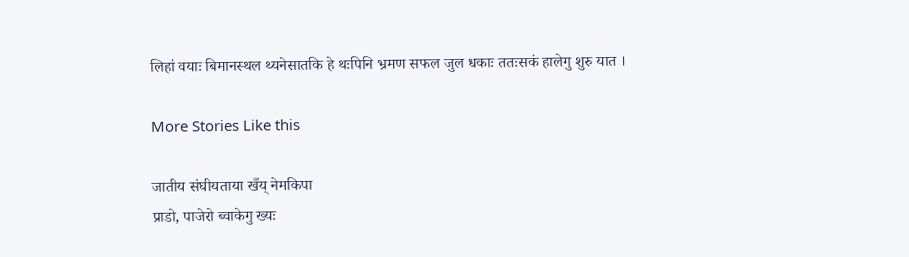लिहां वयाः बिमानस्थल थ्यनेसातकि हे थःपिनि भ्रमण सफल जुल धकाः ततःसकं हालेगु शुरु यात ।

More Stories Like this

जातीय संघीयताया खँय् नेमकिपा
प्राडो, पाजेरो ब्वाकेगु ख्यः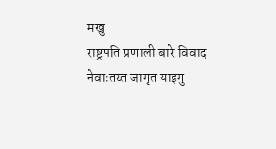मखु
राष्ट्रपति प्रणाली बारे विवाद
नेवाःतय्त जागृत याइगु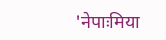'नेपाःमिया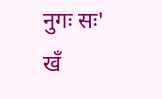नुगः सः'
खँ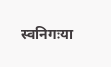स्वनिगःया